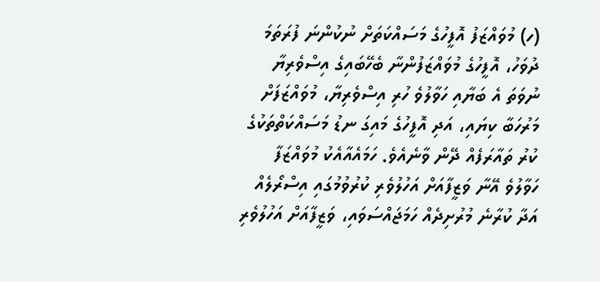(ހ) މުވައްޒަފު އޮފީހުގެ މަސައްކަތަށް ނުކުންނަ ފުރަތަމަ ދުވަހު، އޮފީހުގެ މުވައްޒަފުންނާ ބެހޭބައިގެ އިސްވެރިޔާ ނުވަތަ އެ ބަޔާއި ހަވާލުވެ ހުރި އިސްވެރިޔާ، މުވައްޒަފަށް މަރުހަބާ ކިޔައި، އަދި އޮފީހުގެ މައިގަ ނޑު މަސައްކަތްތަކުގެ ކުރު ތައާރަފެއް ދޭން ވާނެއެވެ. ހަމައެއާއެކު މުވައްޒަފާ ހަވާލުވެ އޭނާ ވަޒީފާއަށް އަހުލުވެރި ކުރުވުމުގައި އިސްރޯލެއް އަދާ ކުރާނެ މުރުށިދެއް ހަމަޖައްސަވައި، ވަޒީފާއަށް އަހުލުވެރި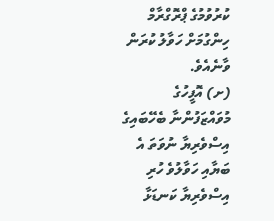ކުރުވުމުގެ ޕްރޮގްރާމް ހިންގުމަށް ހަވާލު ކުރަން ވާނެއެވެ.
(ށ) އޮފީހުގެ މުވައްޒަފުންނާ ބެހޭބައިގެ އިސްވެރިޔާ ނުވަތަ އެ ބަޔާއި ހަވާލުވެ ހުރި އިސްވެރިޔާ ކަނޑަޅާ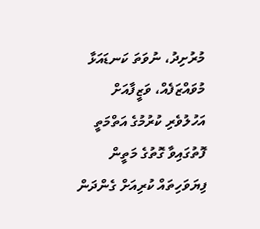މުރުށިދު، ނުވަތަ ކަނޑައަޅާ މުވައްޒަފެއް، ވަޒީފާއަށް އަހުލުވެރި ކުރުމުގެ އަތްމަތީ ފޮތުގައިވާ ގޮތުގެ މަތީން ފިޔަވަހިތައް ކުރިއަށް ގެންދަން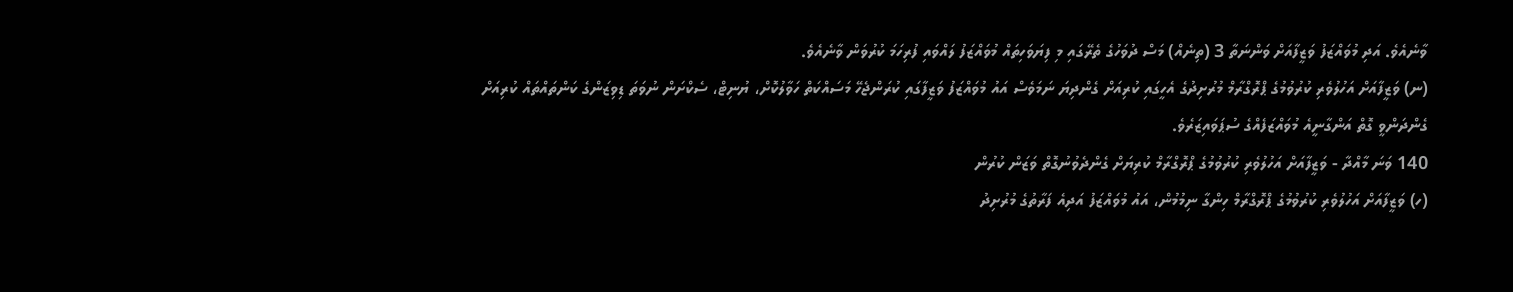ވާނެއެވެ. އަދި މުވައްޒަފު ވަޒީފާއަށް ވަންނަތާ 3 (ތިނެއް) މަސް ދުވަހުގެ ތެރޭގައި މި ފިޔަވަހިތައް މުވައްޒަފު ލައްވައި ފުރިހަމަ ކުރުވަން ވާނެއެވެ.
(ނ) ވަޒީފާއަށް އަހުލުވެރި ކުރުވުމުގެ ޕްރޮގްރާމް މުރުށިދުގެ އެހީގައި ކުރިއަށް ގެންދިޔަ ނަމަވެސް އައު މުވައްޒަފު ވަޒީފާގައި ކުރަންޖެހޭ މަސައްކަތް ހަވާލުކޮށް، ޔުނިޓް، ސެކްށަން ނުވަތަ ޑިވިޒަންގެ ކަންތައްތައް ކުރިއަށް ގެންދަންވީ ގޮތް އަންގާނީއެ މުވައްޒަފެއްގެ ސުޕަވައިޒަރެވެ.
140 ވަނަ މާއްދާ - ވަޒީފާއަށް އަހުލުވެރި ކުރުވުމުގެ ޕްރޮގްރާމް ކުރިޔަށް ގެންދެވުނުގޮތް ވަޒަން ކުރުން
(ހ) ވަޒީފާއަށް އަހުލުވެރި ކުރުވުމުގެ ޕްރޮގްރާމް ހިންގާ ނިމުމުން، އައު މުވައްޒަފު އަދިއެ ފަރާތުގެ މުރުށިދު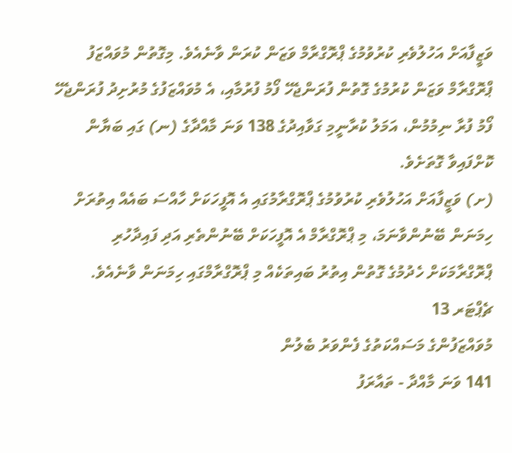ވަޒީފާއަށް އަހުލުވެރި ކުރުވުމުގެ ޕްރޮގްރާމް ވަޒަން ކުރަން ވާނެއެވެ. މިގޮތުން މުވައްޒަފު ޕްރޮގްރާމް ވަޒަން ކުރުމުގެ ގޮތުން ފުރަންޖެހޭ ފޯމު ފުރުމާއި، އެ މުވައްޒަފުގެ މުރުށިދު ފުރަންޖެހޭ ފޯމު ފުރާ ނިމުމުން، އަމަލު ކުރާނީމި ގަވާއިދުގެ 138 ވަނަ މާއްދާގެ (ނ) ގައި ބަޔާން ކޮށްފައިވާ ގޮތަށެވެ.
(ށ) ވަޒީފާއަށް އަހުލުވެރި ކުރުވުމުގެ ޕްރޮގްރާމުގައި އެ އޮފީހަކަށް ހާއްސަ ބައެއް އިތުރަށް ހިމަނަން ބޭނުންވާނަމަ، މި ޕްރޮގްރާމް އެ އޮފީހަކަށް ބޭނުންތެރި އަދި ފައިދާހުރި ޕްރޮގްރާމަކަށް ހެދުމުގެ ގޮތުން އިތުރު ބައިތަކެއް މި ޕްރޮގްރާމްގައި ހިމަނަން ވާނެއެވެ.
ޗެޕްޓަރ 13
މުވައްޒަފުންގެ މަސައްކަތުގެ ފެންވަރު ބެލުން
141 ވަނަ މާއްދާ - ތައާރަފު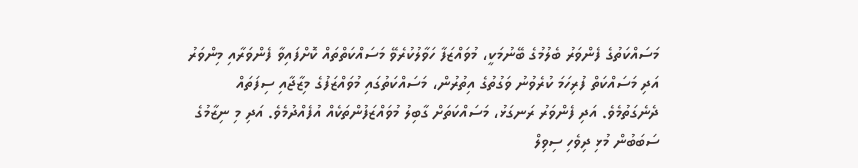މަސައްކަތުގެ ފެންވަރު ބެލުމުގެ ބޭނުމަކީ، މުވައްޒަފާ ހަވާލުކުރެވޭ މަސައްކަތްތައް ކޮށްފައިވާ ފެންވަރާއި މިންވަރު އަދި މަސައްކަތް ފުރިހަމަ ކުރެވުނު ވަގުތުގެ އިތުރުން، މަސައްކަތުގައި މުވައްޒަފުގެ މިޒާޖާއި ސިފަތައް ދެނެގަތުމެވެ. އަދި ފެންވަރު ރަނގަޅު، މަސައްކަތަށް ގާބިލު މުވައްޒަފުންތަކެއް އުފެއްދުމެވެ. އަދި މި ނިޒާމުގެ ސަބަބުން މުޅި ދިވެހި ސިވިލް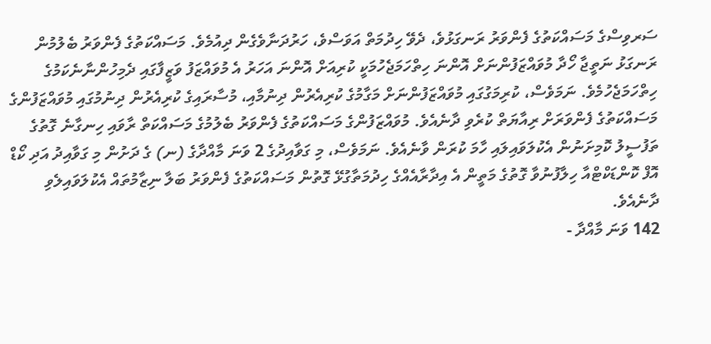ސަރވިސްގެ މަސައްކަތުގެ ފެންވަރު ރަނގަޅުވެ، ދެވޭ ހިދުމަތް އަވަސްވެ، ހަރުދަނާވެގެން ދިއުމެވެ. މަސައްކަތުގެ ފެންވަރު ބެލުމުން ރަނގަޅު ނަތީޖާ ހޯދާ މުވައްޒަފުންނަށް އޮންނަ ހިތްހަމަޖެހުމަކީ ކުރިއަށް އޮންނަ އަހަރު އެ މުވައްޒަފު ވަޒީފާގައި ދެމިހުންނާނެކަމުގެ ހިތްހަމަޖެހުމެވެ. ނަމަވެސް، ކުރިމަގުގައި މުވައްޒަފުންނަށް މަގާމުގެ ކުރިއެރުން ދިނުމާއި، މުސާރައިގެ ކުރިއެރުން ދިނުމުގައި މުވައްޒަފުންގެ މަސައްކަތުގެ ފެންވަރަށް ރިއާޔަތް ކުރެވި ދާނެއެވެ. މުވައްޒަފުންގެ މަސައްކަތުގެ ފެންވަރު ބެލުމުގެ މަސައްކަތް ރާވައި ހިނގާނެ ގޮތުގެ ތަފުސީލު ކޮމިށަނުން އެކުލަވައިލައި ހާމަ ކުރަން ވާނެއެވެ. ނަމަވެސް، މި ގަވާއިދުގެ 2 ވަނަ މާއްދާގެ (ނ) ގެ ދަށުން މި ގަވާއިދު އަދި ކޯޑް އޮފް ކޮންޑަކްޓްއާ ހިލާފުނުވާ ގޮތުގެ މަތީން އެ އިދާރާއެއްގެ ހިދުމަތާގުޅޭ ގޮތުން މަސައްކަތުގެ ފެންވަރު ބަލާ ނިޒާމުތައް އެކުލަވައިލެވި ދާނެއެވެ.
142 ވަނަ މާއްދާ -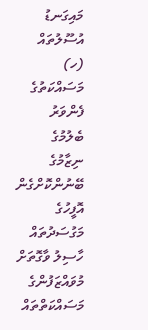މައިގަނޑު އުސޫލުތައް
(ހ) މަސައްކަތުގެ ފެންވަރު ބެލުމުގެ ނިޒާމުގެ ބޭނުންކޮށްގެން އޮފީހުގެ މަގުސަދުތައް ހާސިލު ވާގޮތަށް މުވައްޒަފުންގެ މަސައްކަތްތައް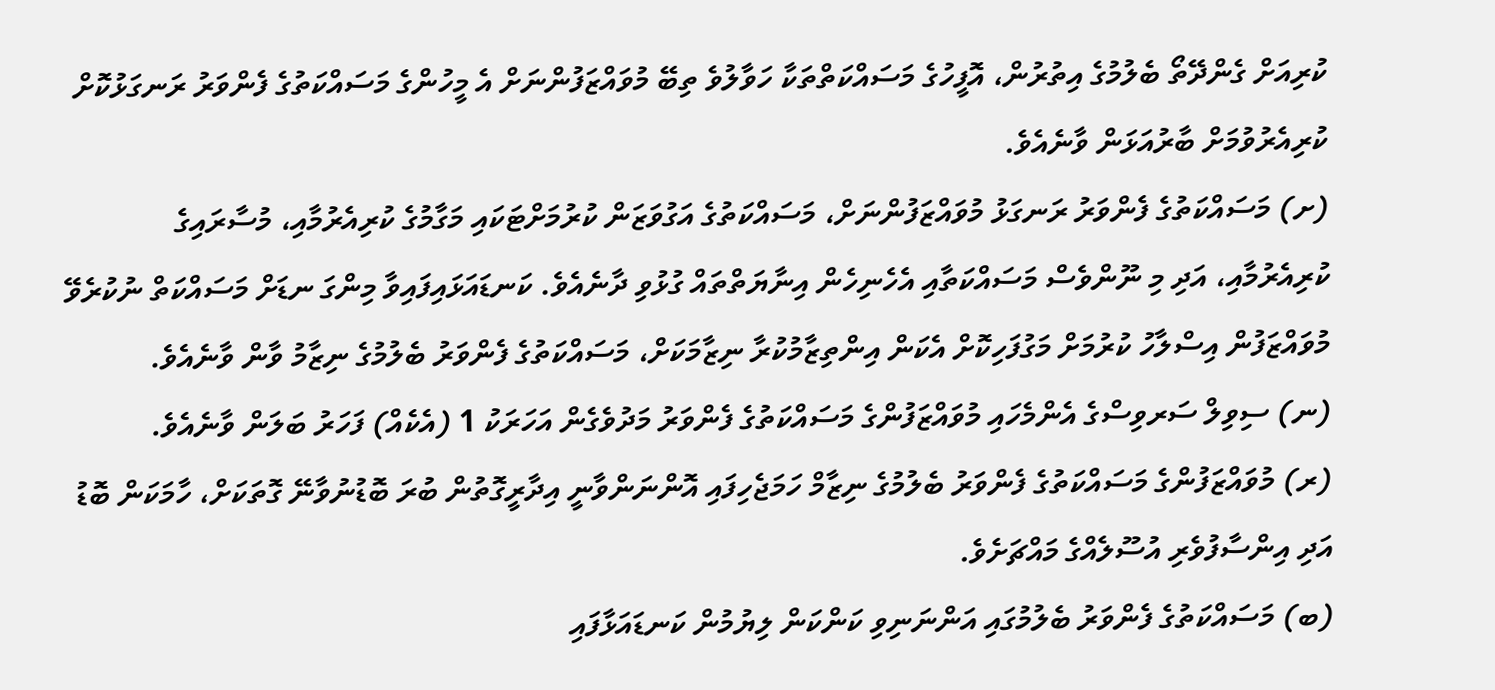ކުރިއަށް ގެންދޭތޯ ބެލުމުގެ އިތުރުން، އޮފީހުގެ މަސައްކަތްތަކާ ހަވާލުވެ ތިބޭ މުވައްޒަފުންނަށް އެ މީހުންގެ މަސައްކަތުގެ ފެންވަރު ރަނގަޅުކޮށް ކުރިއެރުވުމަށް ބާރުއަޅަން ވާނެއެވެ.
(ށ) މަސައްކަތުގެ ފެންވަރު ރަނގަޅު މުވައްޒަފުންނަށް، މަސައްކަތުގެ އަގުވަޒަން ކުރުމަށްޓަކައި މަގާމުގެ ކުރިއެރުމާއި، މުސާރައިގެ ކުރިއެރުމާއި، އަދި މި ނޫންވެސް މަސައްކަތާއި އެހެނިހެން އިނާޔަތްތައް ގުޅުވި ދާނެއެވެ. ކަނޑައަޅައިފައިވާ މިންގަ ނޑަށް މަސައްކަތް ނުކުރެވޭ މުވައްޒަފުން އިސްލާހު ކުރުމަށް މަގުފަހިކޮށް އެކަން އިންތިޒާމުކުރާ ނިޒާމަކަށް، މަސައްކަތުގެ ފެންވަރު ބެލުމުގެ ނިޒާމު ވާން ވާނެއެވެ.
(ނ) ސިވިލް ސަރވިސްގެ އެންމެހައި މުވައްޒަފުންގެ މަސައްކަތުގެ ފެންވަރު މަދުވެގެން އަހަރަކު 1 (އެކެއް) ފަހަރު ބަލަން ވާނެއެވެ.
(ރ) މުވައްޒަފުންގެ މަސައްކަތުގެ ފެންވަރު ބެލުމުގެ ނިޒާމް ހަމަޖެހިފައި އޮންނަންވާނީ އިދާރީގޮތުން ބުރަ ބޮޑުނުވާނޭ ގޮތަކަށް، ހާމަކަން ބޮޑު އަދި އިންސާފުވެރި އުސޫލެއްގެ މައްޗަށެވެ.
(ބ) މަސައްކަތުގެ ފެންވަރު ބެލުމުގައި އަންނަނިވި ކަންކަން ލިޔުމުން ކަނޑައަޅާފައި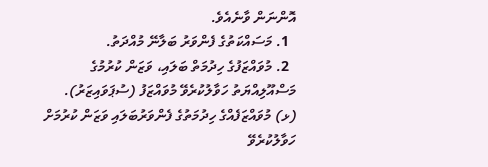އޮންނަން ވާނެއެވެ.
  1. މަސައްކަތުގެ ފެންވަރު ބަލާނޭ މުއްދަތު.
  2. މުވައްޒަފުގެ ހިދުމަތް ބަލައި، ވަޒަން ކުރުމުގެ މަސްއޫލިއްޔަތު ހަވާލުކުރެވޭ މުވައްޒަފު (ސުޕަވައިޒަރު).
(ޅ) މުވައްޒަފެއްގެ ހިދުމަތުގެ ފެންވަރުބަލައި ވަޒަން ކުރުމަށް ހަވާލުކުރެވޭ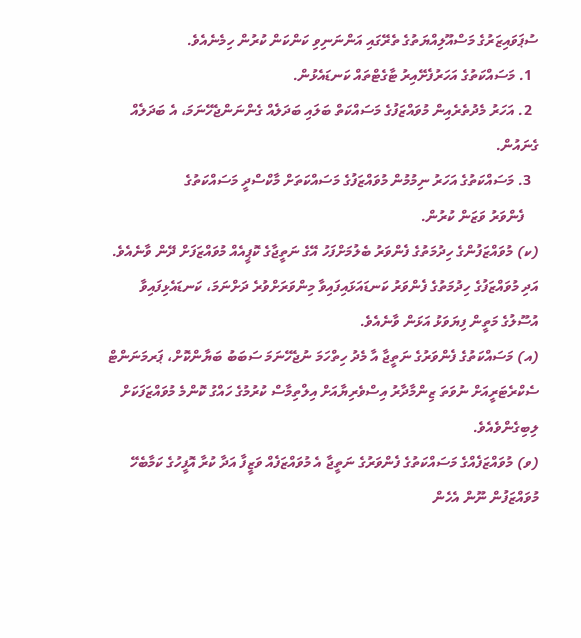ސުޕަވައިޒަރުގެ މަސްއޫލިއްޔަތުގެ ތެރޭގައި އަންނަނިވި ކަންކަން ކުރުން ހިމެނެއެވެ.
  1. މަސައްކަތުގެ އަހަރުފެށޭއިރު ޓާގެޓްތައް ކަނޑައެޅުން.
  2. އަހަރު މެދުތެރެއިން މުވައްޒަފުގެ މަސައްކަތް ބަލައި ބަދަލެއް ގެންނަންޖެހޭނަމަ، އެ ބަދަލެއް ގެނައުން.
  3. މަސައްކަތުގެ އަހަރު ނިމުމުން މުވައްޒަފުގެ މަސައްކަތަށް މާކްސްދީ މަސައްކަތުގެ
    ފެންވަރު ވަޒަން ކުރުން.
(ކ) މުވައްޒަފުންގެ ހިދުމަތުގެ ފެންވަރު ބެލުމަށްފަހު އޭގެ ނަތީޖާގެ ކޮޕީއެއް މުވައްޒަފަށް ދޭން ވާނެއެވެ. އަދި މުވައްޒަފުގެ ހިދުމަތުގެ ފެންވަރު ކަނޑައަޅައިފައިވާ މިންވަރަށްވުރެ ދަށްނަމަ، ކަނޑައެޅިފައިވާ އުސޫލުގެ މަތީން ފިޔަވަޅު އަޅަން ވާނެއެވެ.
(އ) މަސައްކަތުގެ ފެންވަރުގެ ނަތީޖާ އާ މެދު ހިތްހަމަ ނުޖެހޭނަމަ ސަބަބު ބަޔާންކޮށް، ޕަރމަނަންޓް ސެކްރެޓަރީއަށް ނުވަތަ ޒިންމާދާރު އިސްވެރިޔާއަށް އިލްތިމާސް ކުރުމުގެ ހައްގު ކޮންމެ މުވައްޒަފަކަށް ލިބިގެންވެއެވެ.
(ވ) މުވައްޒަފެއްގެ މަސައްކަތުގެ ފެންވަރުގެ ނަތީޖާ އެ މުވައްޒަފެއް ވަޒީފާ އަދާ ކުރާ އޮފީހުގެ ކަމާބެހޭ މުވައްޒަފުން ނޫން އެހެން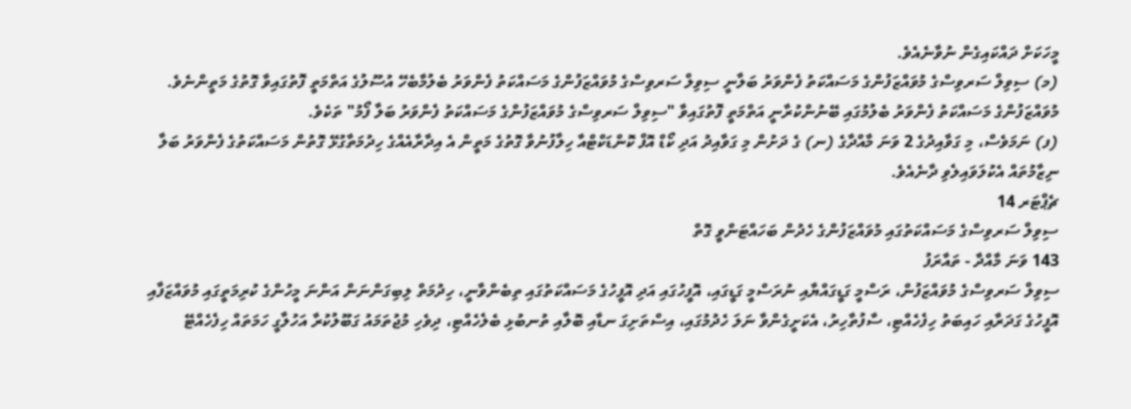މީހަކަށް ދައްކައިގެން ނުވާނެއެވެ.
(މ) ސިވިލް ސަރވިސްގެ މުވައްޒަފުންގެ މަސައްކަތު ފެންވަރު ބަލާނީ ސިވިލް ސަރވިސްގެ މުވައްޒަފުންގެ މަސައްކަތު ފެންވަރު ބެލުމާބެހޭ އުސޫލުގެ އަތްމަތީ ފޮތުގައިވާ ގޮތުގެ މަތީންނެވެ. މުވައްޒަފުންގެ މަސައްކަތު ފެންވަރު ބެލުމުގައި ބޭނުންކުރާނީ އަތްމަތީ ފޮތުގައިވާ "ސިވިލް ސަރވިސްގެ މުވައްޒަފުންގެ މަސައްކަތު ފެންވަރު ބަލާ ފޯމު" ތަކެވެ.
(ފ) ނަމަވެސް، މި ގަވާއިދުގެ 2 ވަނަ މާއްދާގެ (ނ) ގެ ދަށުން މި ގަވާއިދު އަދި ކޯޑް އޮފް ކޮންޑަކްޓްއާ ހިލާފުނުވާ ގޮތުގެ މަތީން އެ އިދާރާއެއްގެ ހިދުމަތާގުޅޭ ގޮތުން މަސައްކަތުގެ ފެންވަރު ބަލާ ނިޒާމުތައް އެކުލަވައިލެވި ދާނެއެވެ.
ޗެޕްޓަރ 14
ސިވިލް ސަރވިސްގެ މަސައްކަތުގައި މުވައްޒަފުންގެ ހެދުން ބަހައްޓަންވީ ގޮތް
143 ވަނަ މާއްދާ - ތައާރަފު
ސިވިލް ސަރވިސްގެ މުވައްޒަފުން، ރަސްމީ ގަޑީގައްޔާއި ނުރަސްމީ ގަޑީގައި، އޮފީހުގައި އަދި އޮފީހުގެ މަސައްކަތުގައި ތިބެންވާނީ، ހިދުމަތް ލިބިގަންނަން އަންނަ މީހުންގެ ކުރިމަތީގައި މުވައްޒަފާއި އޮފީހުގެ ގަދަރާއި ހައިބަތު ހިފެހެއްޓި، ސާފުތާހިރު، އެކަށީގެންވާ ނަލަ ހެދުމުގައި، އިސްތަށިގަ ނޑާއި ބޮލާއި ތުނބުޅި ބެލެހެއްޓި، ދިވެހި މުޖުތަމައު ގަބޫލުކުރާ އަހުލާގީ ހަމަތައް ހިފެހެއްޓޭ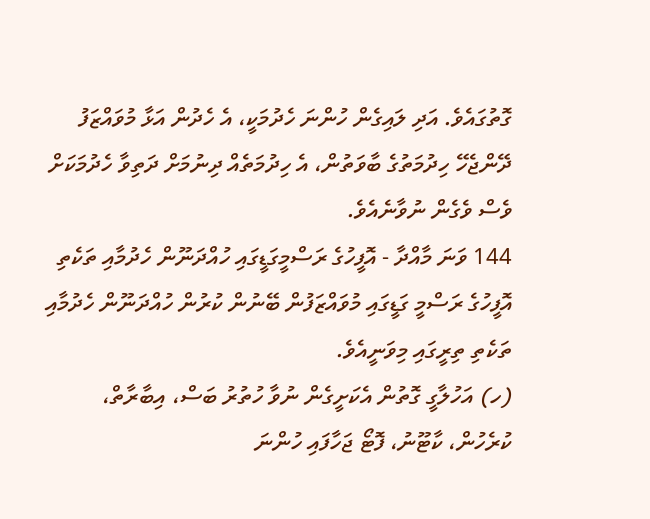ގޮތުގައެވެ. އަދި ލައިގެން ހުންނަ ހެދުމަކީ، އެ ހެދުން އަޅާ މުވައްޒަފު ދޭންޖެހޭ ހިދުމަތުގެ ބާވަތުން، އެ ހިދުމަތެއް ދިނުމަށް ދަތިވާ ހެދުމަކަށް ވެސް ވެގެން ނުވާނެއެވެ.
144 ވަނަ މާއްދާ - އޮފީހުގެ ރަސްމީގަޑީގައި ހުއްދަނޫން ހެދުމާއި ތަކެތި
އޮފީހުގެ ރަސްމީ ގަޑީގައި މުވައްޒަފުން ބޭނުން ކުރުން ހުއްދަނޫން ހެދުމާއި ތަކެތި ތިރީގައި މިވަނީއެވެ.
(ހ) އަހުލާގީ ގޮތުން އެކަށީގެން ނުވާ ހުތުރު ބަސް، އިބާރާތް، ކުރެހުން، ކާޓޫނު، ފޮޓޯ ޖަހާފައި ހުންނަ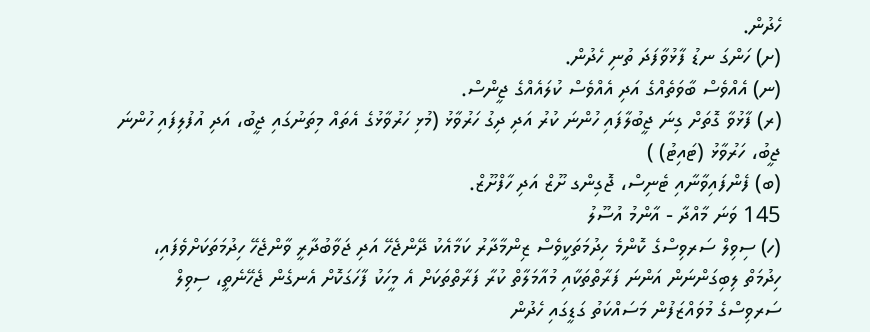ހެދުން.
(ށ) ހަންގަ ނޑު ފާޅުވާފަދަ ތުނި ހެދުން.
(ނ) އެއްވެސް ބާވަތެއްގެ އަދި އެއްވެސް ކުލައެއްގެ ޖީންސް.
(ރ) ފާޅުވާ ގޮތަށް ގިނަ ޖީބުލާފައި ހުންނަ ކުރު އަދި ދިގު ހަރުވާޅު (މުޅި ހަރުވާޅުގެ އެތައް މިތަނުގައި ޖީބު، އަދި އުފުލިފައި ހުންނަ ޖީބު، ހަރުވާޅު (ޓައިޓު) )
(ބ) ފެންފައިވާނާއި ޓެނިސް، ޖޮގިންގ ށޫޒް އަދި ހާފްށޫޒް.
145 ވަނަ މާއްދާ - އާންމު އުސޫލު
(ހ) ސިވިލް ސަރވިސްގެ ކޮންމެ ހިދުމަތަކީވެސް ޒިންމާދާރު ކަމާއެކު ދޭންޖެހޭ އަދި ޖަވާބުދާރީ ވާންޖެހޭ ހިދުމަތަކަށްވެފައި، ހިދުމަތް ލިބިގަންނަން އަންނަ ފަރާތްތަކާއި މުއާމަލާތް ކުރާ ފަރާތްތަކަށް އެ މީހަކު ފާހަގަކޮށް އެނގެން ޖެހޭނެތީ، ސިވިލް ސަރވިސްގެ މުވައްޒަފުން މަސައްކަތު ގަޑީގައި ހެދުން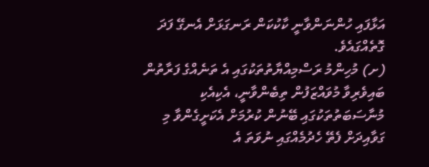އަޅާފައި ހުންނަންވާނީ ކާކުކަން ރަނގަޅަށް އެނގޭ ފަދަ ގޮތެއްގައެވެ.
(ށ) މުހިންމު ރަސްމިއްޔާތުތަކުގައި އެ ތަނެއްގެ ފަރާތުން ބައިވެރިވާ މުވައްޒަފުން ތިބެންވާނީ، އެކިއެކި މުނާސަބަތުތަކުގައި ބޭނުން ކުރުމަށް އެކަށީގެންވާ މި ގަވާއިދަށް ފެތޭ ހެދުމެއްގައި ނުވަތަ އެ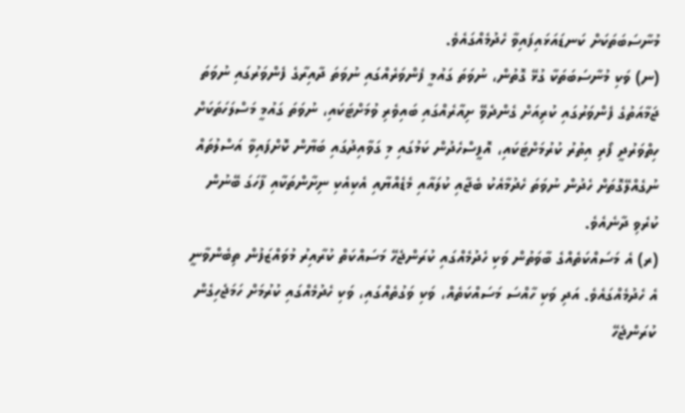މުނާސަބަތަކަށް ކަނޑައަޅައިފައިވާ ހެދުމެއްގައެވެ.
(ނ) ވަކި މުނާސަބަތަކާ ގުޅޭ ގޮތުން، ނުވަތަ ގައުމީ ފެންވަރެއްގައި ނުވަތަ ދާއިރާގެ ފެންވަރުގައި ނުވަތަ ޖަމާއަތުގެ ފެންވަރުގައި ކުރިއަށް ގެންދެވޭ ށިއާރެއްގައި ބައިވެރި ވުމަށްޓަކައި، ނުވަތަ ގައުމީ މަސްލަހަތަކަށް ހިތްވަރުދީ ފޯރި އިތުރު ކުރުމަށްޓަކައި، އޮފީސްހެދުން ކަމުގައި މި ގަވާއިދުގައި ބަޔާން ކޮށްފައިވާ އަސްލުތައް ނުގެއްލޭގޮތަށް ހެދުން ނުވަތަ ހެދުމާއެކު ބެޖާއި ކުލައާއި މެޑެއްޔާއި އެކިއެކި ނިށާންތަކާއި ފާހަގަ ބޭނުން ކުރެވި ދާނެއެވެ.
(ރ) އެ މަސައްކަތެއްގެ ބާވަތުން ވަކި ހެދުމެއްގައި ކުރަންޖެހޭ މަސައްކަތް ކުރާއިރު މުވައްޒަފުން ތިބެންވާނީ އެ ހެދުމެއްގައެވެ. އަދި ވަކި ހާއްސަ މަސައްކަތެއް، ވަކި ވަގުތެއްގައި، ވަކި ހެދުމެއްގައި ކުރުމަށް ހަމަޖެހިގެން ކުރަންޖެހޭ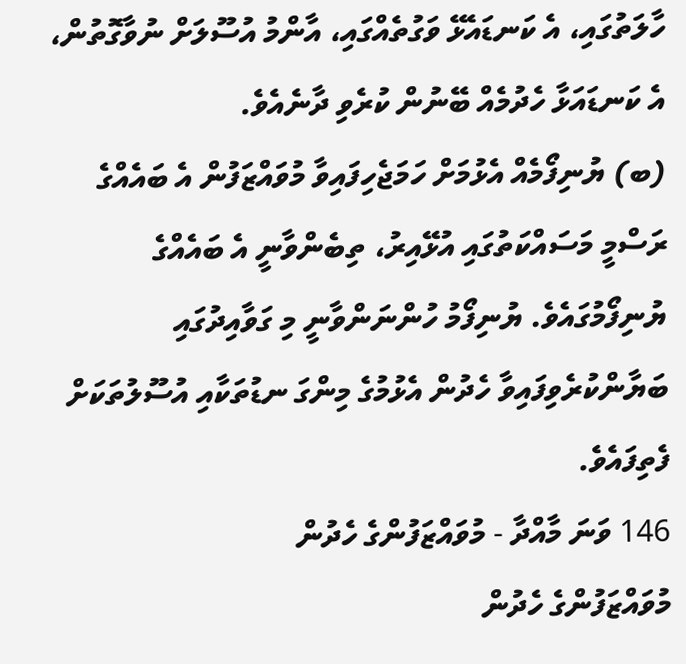ހާލަތުގައި، އެ ކަނޑައެޅޭ ވަގުތެއްގައި، އާންމު އުސޫލަށް ނުވާގޮތުން، އެ ކަނޑައަޅާ ހެދުމެއް ބޭނުން ކުރެވި ދާނެއެވެ.
(ބ) ޔުނިފޯމެއް އެޅުމަށް ހަމަޖެހިފައިވާ މުވައްޒަފުން އެ ބައެއްގެ ރަސްމީ މަސައްކަތުގައި އުޅޭއިރު، ތިބެންވާނީ އެ ބައެއްގެ ޔުނިފޯމުގައެވެ. ޔުނިފޯމު ހުންނަންވާނީ މި ގަވާއިދުގައި ބަޔާންކުރެވިފައިވާ ހެދުން އެޅުމުގެ މިންގަ ނޑުތަކާއި އުސޫލުތަކަށް ފެތިފައެވެ.
146 ވަނަ މާއްދާ - މުވައްޒަފުންގެ ހެދުން
މުވައްޒަފުންގެ ހެދުން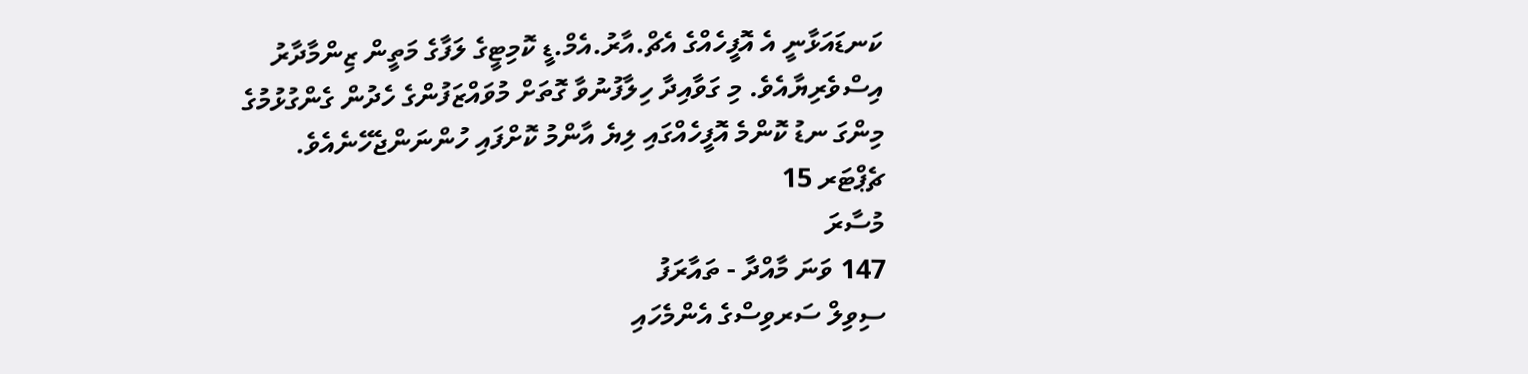ކަނޑައަޅާނީ އެ އޮފީހެއްގެ އެޗް.އާރު.އެމް.ޑީ ކޮމިޓީގެ ލަފާގެ މަތީން ޒިންމާދާރު އިސްވެރިޔާއެވެ. މި ގަވާއިދާ ހިލާފުނުވާ ގޮތަށް މުވައްޒަފުންގެ ހެދުން ގެންގުޅުމުގެ މިންގަ ނޑު ކޮންމެ އޮފީހެއްގައި ލިޔެ އާންމު ކޮށްފައި ހުންނަންޖެހޭނެއެވެ.
ޗެޕްޓަރ 15
މުސާރަ
147 ވަނަ މާއްދާ - ތައާރަފު
ސިވިލް ސަރވިސްގެ އެންމެހައި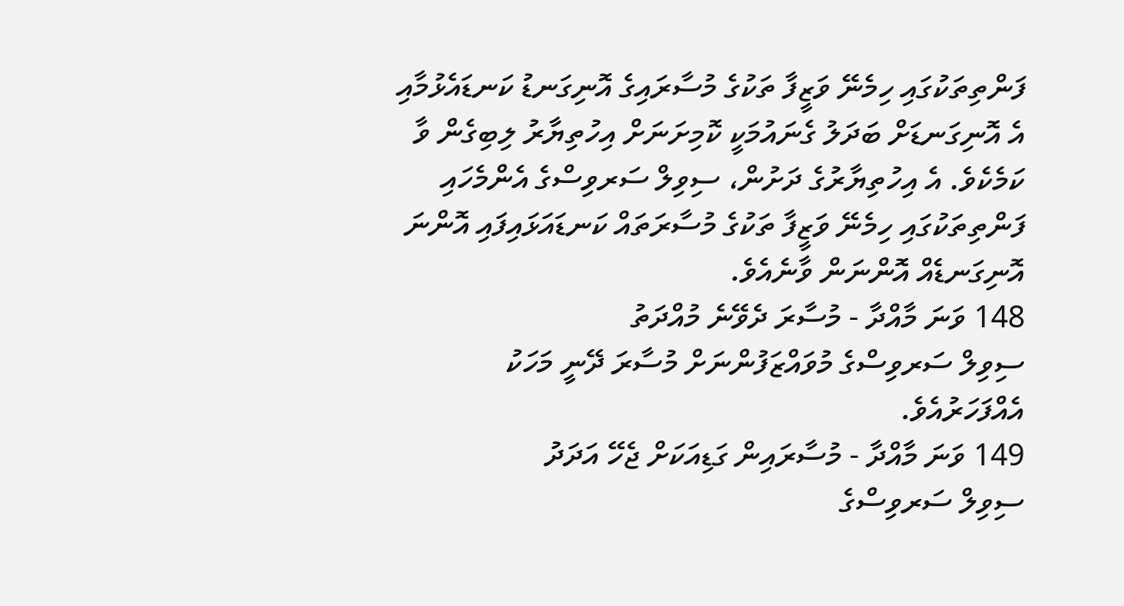ފަންތިތަކުގައި ހިމެނޭ ވަޒީފާ ތަކުގެ މުސާރައިގެ އޮނިގަނޑު ކަނޑައެޅުމާއި އެ އޮނިގަނޑަށް ބަދަލު ގެނައުމަކީ ކޮމިށަނަށް އިހުތިޔާރު ލިބިގެން ވާ ކަމެކެވެ. އެ އިހުތިޔާރުގެ ދަށުން، ސިވިލް ސަރވިސްގެ އެންމެހައި ފަންތިތަކުގައި ހިމެނޭ ވަޒީފާ ތަކުގެ މުސާރަތައް ކަނޑައަޅައިފައި އޮންނަ އޮނިގަނޑެއް އޮންނަން ވާނެއެވެ.
148 ވަނަ މާއްދާ - މުސާރަ ދެވޭނެ މުއްދަތު
ސިވިލް ސަރވިސްގެ މުވައްޒަފުންނަށް މުސާރަ ދޭނީ މަހަކު އެއްފަހަރުއެވެ.
149 ވަނަ މާއްދާ - މުސާރައިން ގަޑިއަކަށް ޖެހޭ އަދަދު
ސިވިލް ސަރވިސްގެ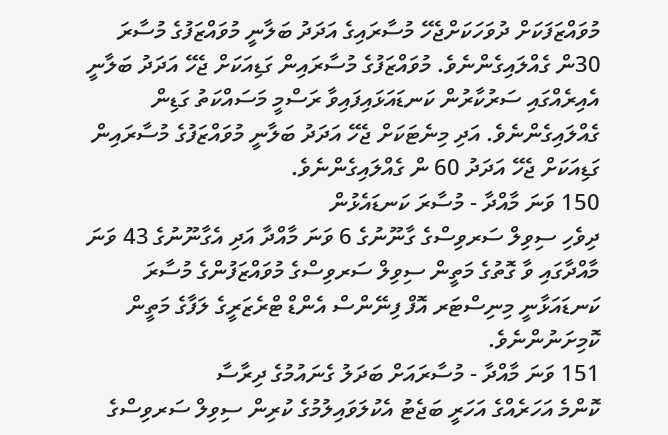މުވައްޒަފަކަށް ދުވަހަކަށްޖެހޭ މުސާރައިގެ އަދަދު ބަލާނީ މުވައްޒަފުގެ މުސާރަ 30ން ގެއްލައިގެންނެވެ. މުވައްޒަފުގެ މުސާރައިން ގަޑިއަކަށް ޖެހޭ އަދަދު ބަލާނީ އެއިރެއްގައި ސަރުކާރުން ކަނޑައަޅައިފައިވާ ރަސްމީ މަސައްކަތު ގަޑިން ގެއްލައިގެންނެވެ. އަދި މިނެޓަކަށް ޖެހޭ އަދަދު ބަލާނީ މުވައްޒަފުގެ މުސާރައިން ގަޑިއަކަށް ޖެހޭ އަދަދު 60 ން ގެއްލައިގެންނެވެ.
150 ވަނަ މާއްދާ - މުސާރަ ކަނޑައެޅުން
ދިވެހި ސިވިލް ސަރވިސްގެ ގާނޫނުގެ 6 ވަނަ މާއްދާ އަދި އެގާނޫނުގެ 43 ވަނަ މާއްދާގައި ވާ ގޮތުގެ މަތީން ސިވިލް ސަރވިސްގެ މުވައްޒަފުންގެ މުސާރަ ކަނޑައަޅާނީ މިނިސްޓަރ އޮފް ފިނޭންސް އެންޑް ޓްރެޒަރީގެ ލަފާގެ މަތީން ކޮމިށަނުންނެވެ.
151 ވަނަ މާއްދާ - މުސާރައަށް ބަދަލު ގެނައުމުގެ ދިރާސާ
ކޮންމެ އަހަރެއްގެ އަހަރީ ބަޖެޓު އެކުލަވައިލުމުގެ ކުރިން ސިވިލް ސަރވިސްގެ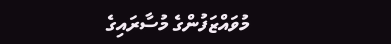މުވައްޒަފުންގެ މުސާރައިގެ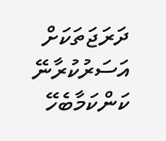ދަރަޖަތަކަށް އަސަރުކުރާނޭ ކަންކަމާބެހޭ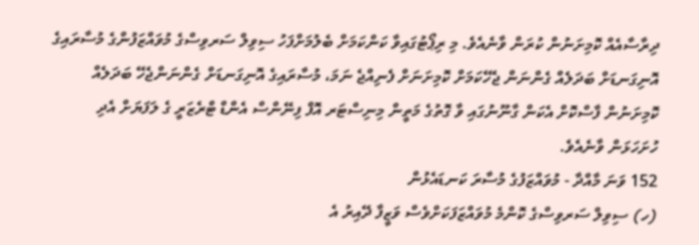ދިރާސާއެއް ކޮމިށަނުން ކުރަން ވާނެއެވެ. މި ރިޕޯޓުގައިވާ ކަންކަމަށް ބެލުމަށްފަހު ސިވިލް ސަރވިސްގެ މުވައްޒަފުންގެ މުސާރައިގެ އޮނިގަނޑަށް ބަދަލެއް ގެންނަން ޖެހޭކަމަށް ކޮމިށަނަށް ފެނިއްޖެ ނަމަ، މުސާރައިގެ އޮނިގަނޑަށް ގެންނަންޖެހޭ ބަދަލެއް ކޮމިށަނުން ފާސްކޮށް އެކަން ގާނޫނުގައި ވާ ގޮތުގެ މަތީން މިނިސްޓަރ އޮފް ފިނޭންސް އެންޑް ޓްރެޒަރީ ގެ ލަފަޔަށް އެދި ހުށަހަޅަން ވާނެއެވެ.
152 ވަނަ މާއްދާ - މުވައްޒަފުގެ މުސާރަ ކަނޑައެޅުން
(ހ) ސިވިލް ސަރވިސްގެ ކޮންމެ މުވައްޒަފަކަށްވެސް ވަޒީފާ ދޭއިރު އެ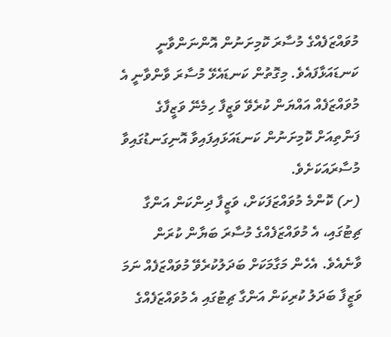މުވައްޒަފެއްގެ މުސާރަ ކޮމިށަނުން އޮންނަންވާނީ ކަނޑައަޅާފައެވެ. މިގޮތުން ކަނޑައެޅޭ މުސާރަ ވާންވާނީ އެ މުވައްޒަފެއް އައްޔަން ކުރެވޭ ވަޒީފާ ހިމެނޭ ވަޒީފާގެ ފަންތިއަށް ކޮމިށަނުން ކަނޑައަޅައިފައިވާ އޮނިގަނޑުގައިވާ މުސާރައަކަށެވެ.
(ށ) ކޮންމެ މުވައްޒަފަކަށް، ވަޒީފާ ދިންކަން އަންގާ ޗިޓުގައި، އެ މުވައްޒަފެއްގެ މުސާރަ ބަޔާން ކުރަން ވާނެއެވެ. އެހެން މަގާމަކަށް ބަދަލުކުރެވޭ މުވައްޒަފެއް ނަމަ ވަޒީފާ ބަދަލު ކުރިކަން އަންގާ ޗިޓުގައި އެ މުވައްޒަފެއްގެ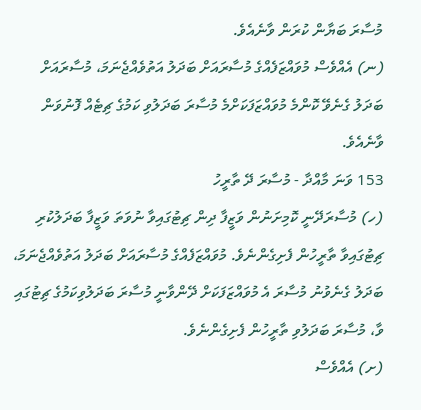މުސާރަ ބަޔާން ކުރަން ވާނެއެވެ.
(ނ) އެއްވެސް މުވައްޒަފެއްގެ މުސާރައަށް ބަދަލު އަތުވެއްޖެނަމަ، މުސާރައަށް ބަދަލު ގެނެވޭ ކޮންމެ މުވައްޒަފަކަށްމެ މުސާރަ ބަދަލުވި ކަމުގެ ޗިޓެއް ފޮނުވަން ވާނެއެވެ.
153 ވަނަ މާއްދާ - މުސާރަ ދޭ ތާރީހު
(ހ) މުސާރަދޭނީ ކޮމިށަނުން ވަޒީފާ ދިން ޗިޓުގައިވާ ނުވަތަ ވަޒީފާ ބަދަލުކުރި ޗިޓުގައިވާ ތާރީހުން ފެށިގެންނެވެ. މުވައްޒަފެއްގެ މުސާރައަށް ބަދަލު އަތުވެއްޖެނަމަ، ބަދަލު ގެނެވުނު މުސާރަ އެ މުވައްޒަފަކަށް ދޭންވާނީ މުސާރަ ބަދަލުވިކަމުގެ ޗިޓުގައި ވާ، މުސާރަ ބަދަލުވި ތާރީހުން ފެށިގެންނެވެ.
(ށ) އެއްވެސް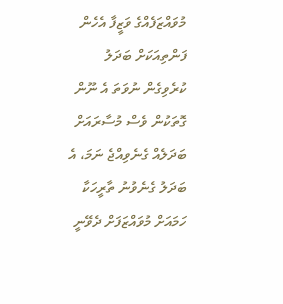މުވައްޒަފެއްގެ ވަޒީފާ އެހެން ފަންތިއަކަށް ބަދަލު ކުރެވިގެން ނުވަތަ އެ ނޫން ގޮތަކުން ވެސް މުސާރައަށް ބަދަލެއް ގެނެވިއްޖެ ނަމަ، އެ ބަދަލު ގެނެވުނު ތާރީހަކާ ހަމައަށް މުވައްޒަފަށް ދެވޭނީ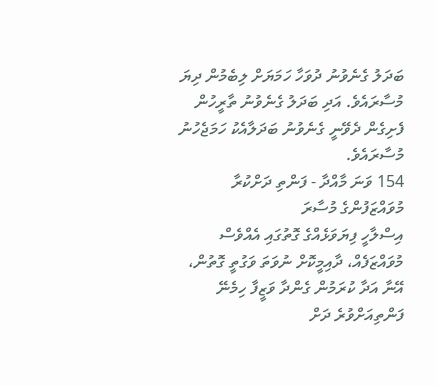ބަދަލު ގެނެވުނު ދުވަހާ ހަމަޔަށް ލިބެމުން ދިޔަ މުސާރައެވެ. އަދި ބަދަލު ގެނެވުނު ތާރީހުން ފެށިގެން ދެވޭނީ ގެނެވުނު ބަދަލާއެކު ހަމަޖެހުނު މުސާރައެވެ.
154 ވަނަ މާއްދާ - ފަންތި ދަށްކުރާ މުވައްޒަފުންގެ މުސާރަ
އިސްލާހީ ފިޔަވަޅެއްގެ ގޮތުގައި އެއްވެސް މުވައްޒަފެއް، ދާއިމީކޮށް ނުވަތަ ވަގުތީ ގޮތުން، އޭނާ އަދާ ކުރަމުން ގެންދާ ވަޒީފާ ހިމެނޭ ފަންތިއަށްވުރެ ދަށް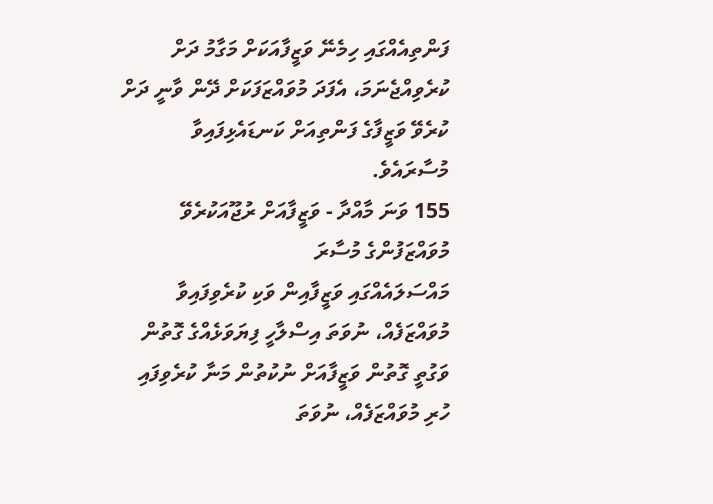ފަންތިއެއްގައި ހިމެނޭ ވަޒީފާއަކަށް މަގާމު ދަށް ކުރެވިއްޖެނަމަ، އެފަދަ މުވައްޒަފަކަށް ދޭން ވާނީ ދަށް ކުރެވޭ ވަޒީފާގެ ފަންތިއަށް ކަނޑައެޅިފައިވާ މުސާރައެވެ.
155 ވަނަ މާއްދާ - ވަޒީފާއަށް ރުޖޫއަކުރެވޭ މުވައްޒަފުންގެ މުސާރަ
މައްސަލައެއްގައި ވަޒީފާއިން ވަކި ކުރެވިފައިވާ މުވައްޒަފެއް، ނުވަތަ އިސްލާހީ ފިޔަވަޅެއްގެ ގޮތުން ވަގުތީ ގޮތުން ވަޒީފާއަށް ނުކުތުން މަނާ ކުރެވިފައި ހުރި މުވައްޒަފެއް، ނުވަތަ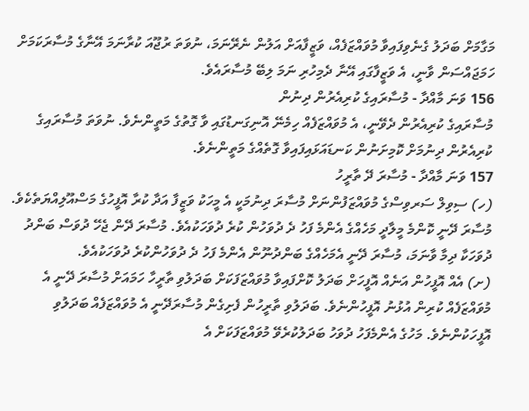މަގާމަށް ބަދަލު ގެނެވިފައިވާ މުވައްޒަފެއް، ވަޒީފާއަށް އަލުން ނެރޭނަމަ، ނުވަތަ ރުޖޫއަ ކުރާނަމަ އޭނާގެ މުސާރަކަމަށް ހަމަޖައްސަން ވާނީ، އެ ވަޒީފާގައި އޭނާ ދެމިހުރި ނަމަ ލިބޭ މުސާރައެވެ.
156 ވަނަ މާއްދާ - މުސާރައިގެ ކުރިއެރުން ދިނުން
މުސާރައިގެ ކުރިއެރުން ދެވޭނީ، އެ މުވައްޒަފެއް ހިމެނޭ އޮނިގަނޑުގައި ވާ ގޮތުގެ މަތީންނެވެ. ނުވަތަ މުސާރައިގެ ކުރިއެރުން ދިނުމަށް ކޮމިށަނުން ކަނޑައަޅައިފައިވާ ގޮތެއްގެ މަތީންނެވެ.
157 ވަނަ މާއްދާ - މުސާރަ ދޭ ތާރީހު
(ހ) ސިވިލް ސަރވިސްގެ މުވައްޒަފުންނަށް މުސާރަ ދިނުމަކީ އެ މީހަކު ވަޒީފާ އަދާ ކުރާ އޮފީހުގެ މަސްއޫލިއްޔަތެކެވެ. މުސާރަ ދޭނީ ކޮންމެ މީލާދީ މަހެއްގެ އެންމެ ފަހު ދެ ދުވަހުން ކުރެ ދުވަހަކުއެވެ. މުސާރަ ދޭން ޖެހޭ ދުވަސް ބަންދު ދުވަހަކާ ދިމާ ވާނަމަ، މުސާރަ ދޭނީ އެމަހެއްގެ ބަންދުނޫން އެންމެ ފަހު ދެ ދުވަހުންކުރެ ދުވަހަކުއެވެ.
(ށ) އެއް އޮފީހުން އަނެއް އޮފީހަށް ބަދަލު ކޮށްފައިވާ މުވައްޒަފަކަށް ބަދަލުވި ތާރީހާ ހަމައަށް މުސާރަ ދޭނީ އެ މުވައްޒަފެއް ކުރިން އުޅުނު އޮފީހުންނެވެ. ބަދަލުވި ތާރީހުން ފެށިގެން މުސާރަދޭނީ އެ މުވައްޒަފެއް ބަދަލުވި އޮފީހަކުންނެވެ. މަހުގެ އެންމެފަހު ދުވަހު ބަދަލުކުރެވޭ މުވައްޒަފަކަށް އެ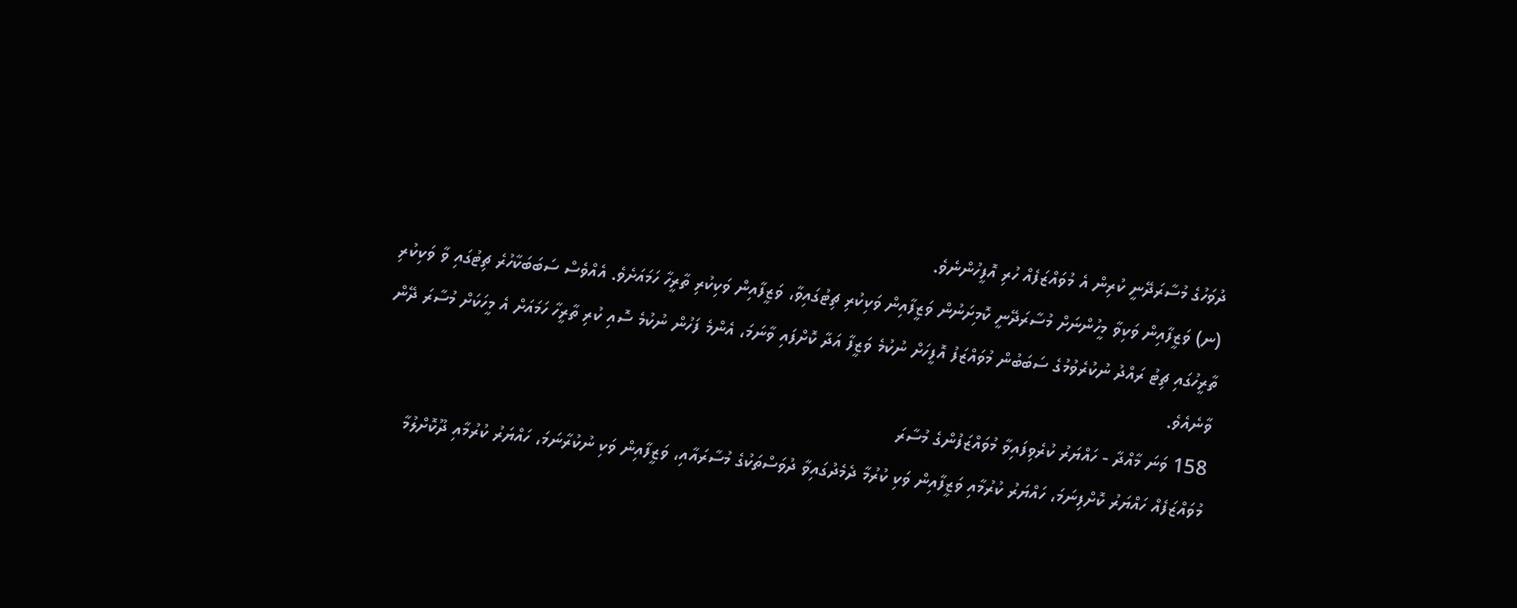ދުވަހުގެ މުސާރަދޭނީ ކުރިން އެ މުވައްޒަފެއް ހުރި އޮފީހުންނެވެ.
(ނ) ވަޒީފާއިން ވަކިވާ މީހުންނަށް މުސާރަދޭނީ ކޮމިށަނުން ވަޒީފާއިން ވަކިކުރި ޗިޓުގައިވާ، ވަޒީފާއިން ވަކިކުރި ތާރީހާ ހަމައަށެވެ. އެއްވެސް ސަބަބަކާހުރެ ޗިޓުގައި ވާ ވަކިކުރި ތާރީހުގައި ޗިޓު ރައްދު ނުކުރެވުމުގެ ސަބަބުން މުވައްޒަފު އޮފީހަށް ނުކުމެ ވަޒީފާ އަދާ ކޮށްފައި ވާނަމަ، އެންމެ ފަހުން ނުކުމެ ސޮއި ކުރި ތާރީހާ ހަމައަށް އެ މީހަކަށް މުސާރަ ދޭން ވާނެއެވެ.
158 ވަނަ މާއްދާ - ހައްޔަރު ކުރެވިފައިވާ މުވައްޒަފުންގެ މުސާރަ
މުވައްޒަފެއް ހައްޔަރު ކޮށްފިނަމަ، ހައްޔަރު ކުރުމާއި ވަޒީފާއިން ވަކި ކުރުމާ ދެމެދުގައިވާ ދުވަސްތަކުގެ މުސާރައާއި، ވަޒީފާއިން ވަކި ނުކުރާނަމަ، ހައްޔަރު ކުރުމާއި ދޫކޮށްލުމާ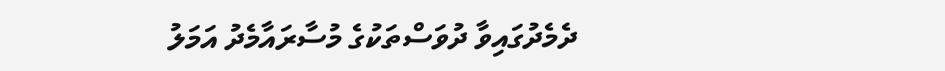ދެމެދުގައިވާ ދުވަސްތަކުގެ މުސާރައާމެދު އަމަލު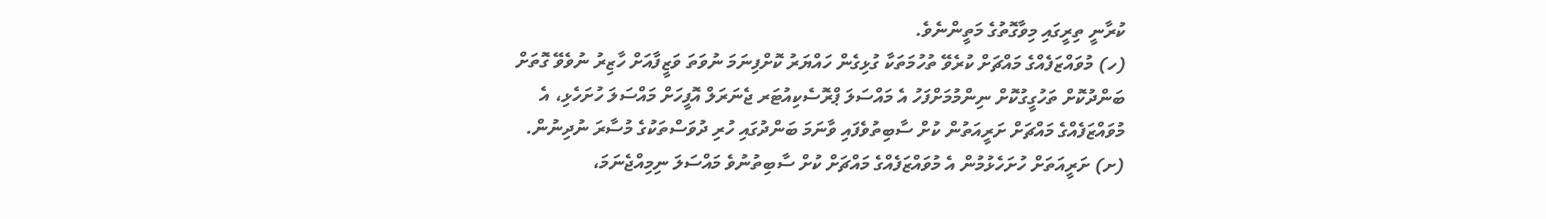ކުރާނީ ތިރީގައި މިވާގޮތުގެ މަތީންނެވެ.
(ހ) މުވައްޒަފެއްގެ މައްޗަށް ކުރެވޭ ތުހުމަތަކާ ގުޅިގެން ހައްޔަރު ކޮށްފިނަމަ ނުވަތަ ވަޒީފާއަށް ހާޒިރު ނުވެވޭ ގޮތަށް ބަންދުކޮށް ތަހުގީގުކޮށް ނިންމުމަށްފަހު އެ މައްސަލަ ޕްރޮސެކިއުޓަރ ޖެނަރަލް އޮފީހަށް މައްސަލަ ހުށަހެޅި، އެ މުވައްޒަފެއްގެ މައްޗަށް ށަރީއަތުން ކުށް ސާބިތުވެފައި ވާނަމަ ބަންދުގައި ހުރި ދުވަސްތަކުގެ މުސާރަ ނުދިނުން.
(ށ) ށަރީއަތަށް ހުށަހެޅުމުން އެ މުވައްޒަފެއްގެ މައްޗަށް ކުށް ސާބިތުނުވެ މައްސަލަ ނިމިއްޖެނަމަ،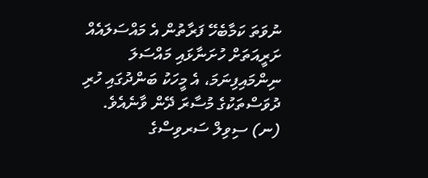ނުވަތަ ކަމާބެހޭ ފަރާތުން އެ މައްސަލައެއް ށަރީއަތަށް ހުށަނާޅައި މައްސަލަ ނިންމައިފިނަމަ، އެ މީހަކު ބަންދުގައި ހުރި ދުވަސްތަކުގެ މުސާރަ ދޭން ވާނެއެވެ.
(ނ) ސިވިލް ސަރވިސްގެ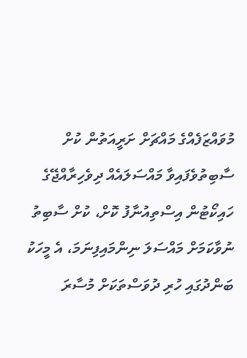މުވައްޒަފެއްގެ މައްޗަށް ށަރީއަތުން ކުށް ސާބިތުވެފައިވާ މައްސަލައެއް ދިވެހިރާއްޖޭގެ ހައިކޯޓުން އިސްތިއުނާފު ކޮށް، ކުށް ސާބިތު ނުވާކަމަށް މައްސަލަ ނިންމައިފިނަމަ، އެ މީހަކު ބަންދުގައި ހުރި ދުވަސްތަކަށް މުސާރަ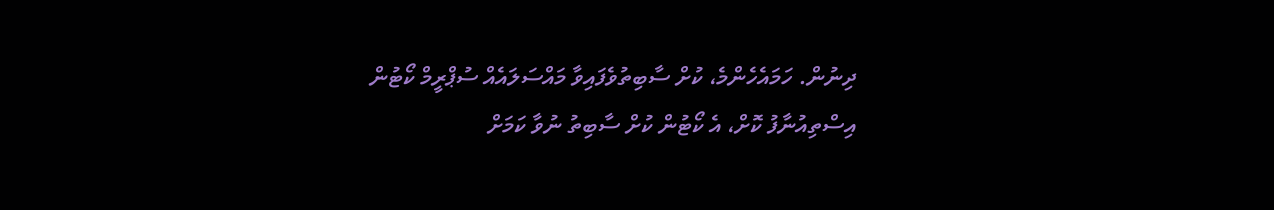ދިނުން. ހަމައެހެންމެ، ކުށް ސާބިތުވެފައިވާ މައްސަލައެއް ސުޕްރީމް ކޯޓުން އިސްތިއުނާފު ކޮށް، އެ ކޯޓުން ކުށް ސާބިތު ނުވާ ކަމަށް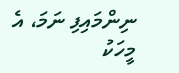ނިންމައިފި ނަމަ، އެ މީހަކު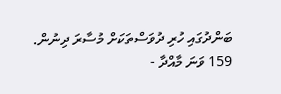ބަންދުގައި ހުރި ދުވަސްތަކަށް މުސާރަ ދިނުން.
159 ވަނަ މާއްދާ -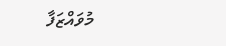މުވައްޒަފާ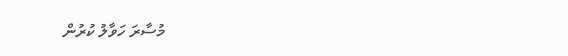މުސާރަ ހަވާލު ކުރުން